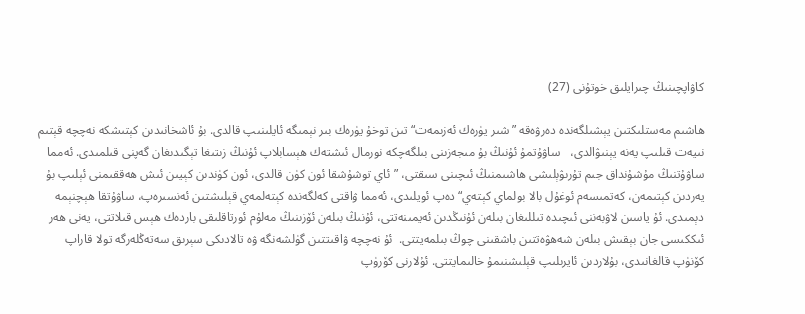كاۋاپچىنىڭ چىرايلىق خوتۇنى (27)

ھاشىم مەستلىكتىن يېشىلگەندە دەرۋەقە ”شىر يۈرەك ئەزىمەت“تىن توخۇ يۈرەك بىر نېمىگە ئايلىنىپ قالدى. بۇ ئاشخانىدىن كېتىشكە نەچچە قېتىم نىيەت قىلىپ يەنە يېنىۋالدى،   ساۋۇتمۇ ئۇنىڭ بۇ مىجەزىنى بىلگەچكە نورمال ئىشتەك ھېسابلاپ ئۇنىڭ زىتىغا تېگىدىغان گەپنى قىلمىدى. ئەمما ساۋۇتنىڭ مۇشۇنداق جىم تۇرىۋېلىشى ھاشىمنىڭ ئىچىنى سىقتى، ”ئاي توشۇشقا ئون كۈن قالدى، ئون كۈندىن كېيىن ئىش ھەققىمنى ئېلىپ بۇ يەردىن كېتىمەن، كەتمىسەم ئوغۇل بالا بولماي كېتەي“ دەپ ئويلىدى، ئەمما ۋاقتى كەلگەندە كېتەلمەي قېلىشتىن ئەنسىرەپ، ساۋۇتقا ھېچنېمە دېمىدى. ئۇ ياسىن لاۋبەننى ئىچىدە تىللىغان بىلەن ئۇنىڭدىن ئەيمىنەتتى، ئۇنىڭ بىلەن ئۆزىنىڭ مەلۇم ئورتاقلىقى باردەك ھېس قىلاتتى، يەنى ھەر ئىككىسى جان بېقىش بىلەن شەھۋەتتىن باشقىنى چوڭ بىلمەيتتى.  ئۇ نەچچە ۋاقىتتىن گۈلشەنگە ۋە تالادىكى سېرىق سەتەڭلەرگە تولا قاراپ كۆنۈپ قالغانىدى، بۇلاردىن ئايرىلىپ قېلىشنىمۇ خالىمايتتى. ئۇلارنى كۆرۈپ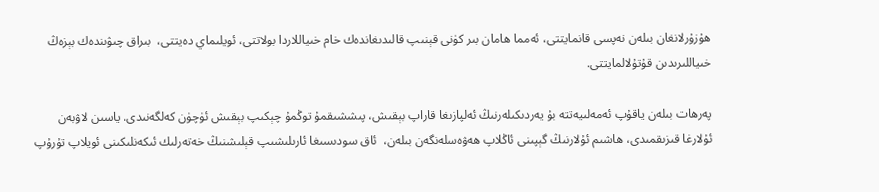ھۇزۇرلانغان بىلەن نەپسى قانمايتتى، ئەمما ھامان بىر كۈنى قېنىپ قالىدىغاندەك خام خىياللاردا بولاتتى، ئويلىماي دەيتتى،  بىراق چىۋىندەك بېزەڭ خىياللىرىدىن قۇتۇلالمايتتى.

پەرھات بىلەن ياقۇپ ئەمەلىيەتتە بۇ يەردىكىلەرنىڭ ئەلپازىغا قاراپ بېقىش، پىششىقمۇ توڭمۇ چېكىپ بېقىش ئۈچۈن كەلگەنىدى. ياسىن لاۋبەن ئۇلارغا قىزىقمىدى، ھاشىم ئۇلارنىڭ گېپىنى ئاڭلاپ ھەۋەسلەنگەن بىلەن،  ئاق سودىسىغا ئارىلىشىپ قېلىشنىڭ خەتەرلىك ئىكەنلىكىنى ئويلاپ تۇرۇپ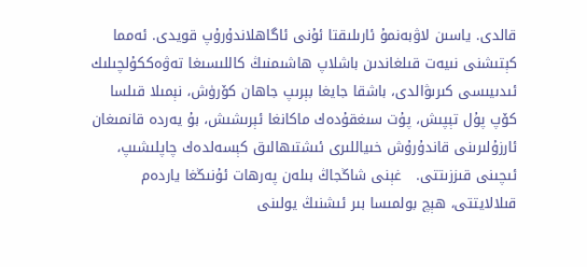قالدى. ياسىن لاۋبەنمۇ ئارىلىقتا ئۇنى ئاگاھلاندۇرۇپ قويدى. ئەمما  كېتىشنى نىيەت قىلغاندىن باشلاپ ھاشىمنىڭ كاللىسىغا تەۋەككۇلچىلىك ئىدىيىسى كىرىۋالدى، باشقا جايغا بېرىپ جاھان كۆرۈش، نېمىلا قىلسا كۆپ پۇل تېپىش، پۇت سىغقۇدەك ماكانغا ئېرىشىش، بۇ يەردە قانمىغان ئارزۇلىرىنى قاندۇرۇش خىياللىرى ئىشتىھالىق كېسەلدەك چاپلىشىپ، ئىچىنى قىززىتتى.   غېنى شاڭجاڭ بىلەن پەرھات ئۇنىڭغا ياردەم قىلالايتتى، ھېچ بولمىسا بىر ئىشنىڭ يولىنى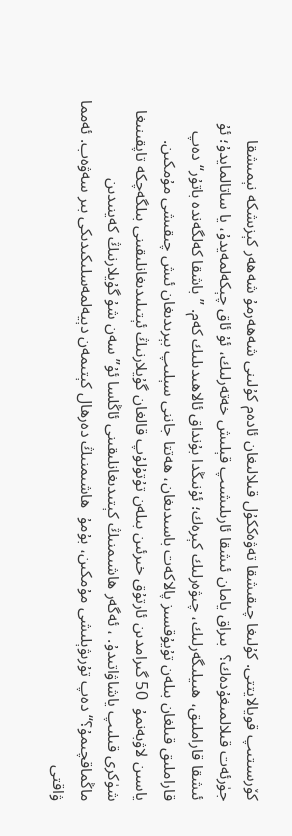كۆرسىتىپ قويالايتتى. كۇلىغا چىقىشقا تەۋەككۇل قىلالىغان ئادەم كۇلىنى شەھەرمۇ شەھەر كېزىشكە نېمىشقا جۈرئەت قىلالمىغۇدەك؟  بىراق يامان ئىشقا ئارىلىشىپ قېلىش خەتەرلىك، ئۇ ئاق چېكەلمەيدۇ، يا ساتالمايدۇ؛ ئۇ ئىشقا قاراملىق، ھىيلىگەرلىك، چىۋەرلىك كېرەك؛ ئۇنىڭدا بۇنداق ئالاھىدىلىك كەم. ” باشقا كەلگەندە باتۇر“ دەپ قاراملىق قىلغان بىلەن تۇيۇقسىز پالاكەت باسىدىغان، ھەتتا جاننى سېلىپ بېرىدىغان ئىش چىقىشى مۇمكىن.  ياسىن لاۋبەنمۇ  50 گىرامدىن ئارتۇق خىرئىن بىلەن تۇتۇلۇپ قالغان گۇيلارنىڭ ئېتىلىدىغانلىقىنى بىلگەچكە تاپقىنىغا شۈكرى قىلىپ ياشاۋاتىدۇ. ، ئەگەر ھاشىمنىڭ كېتىدىغانلىقىنى ئاڭلسا ئۇ” سەن شۇ گۇيلارنىڭ كەينىدىن ماڭماقچىمۇ؟“ دەپ تۇرىۋېلىشى مۇمكىن، بۇمۇ  ھاشىمنىڭ دەرھال كېتىمەن دېيەلمەسلىكىدىكى بىر سەۋەب. ئەمما ۋاقتى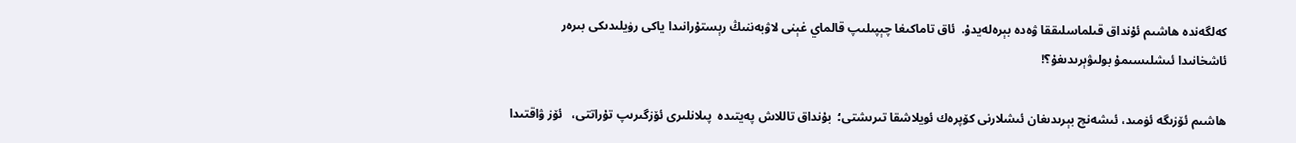كەلگەندە ھاشىم ئۇنداق قىلماسلىققا ۋەدە بېرەلەيدۇ.  ئاق تاماكىغا چېپىلىپ قالماي غېنى لاۋبەننىڭ رېستۇرانىدا ياكى رۈيلىدىكى بىرەر ئاشخانىدا ئىشلىسىمۇ بولىۋېرىدىغۇ؟!

ھاشىم ئۆزىگە ئۈمىد، ئىشەنچ بېرىدىغان ئىشلارنى كۆپرەك ئويلاشقا تىرىشتى؛  بۇنداق تاللاش پەيتىدە  پىلانلىرى ئۆزگىرىپ تۇراتتى،   ئۆز ۋاقتىدا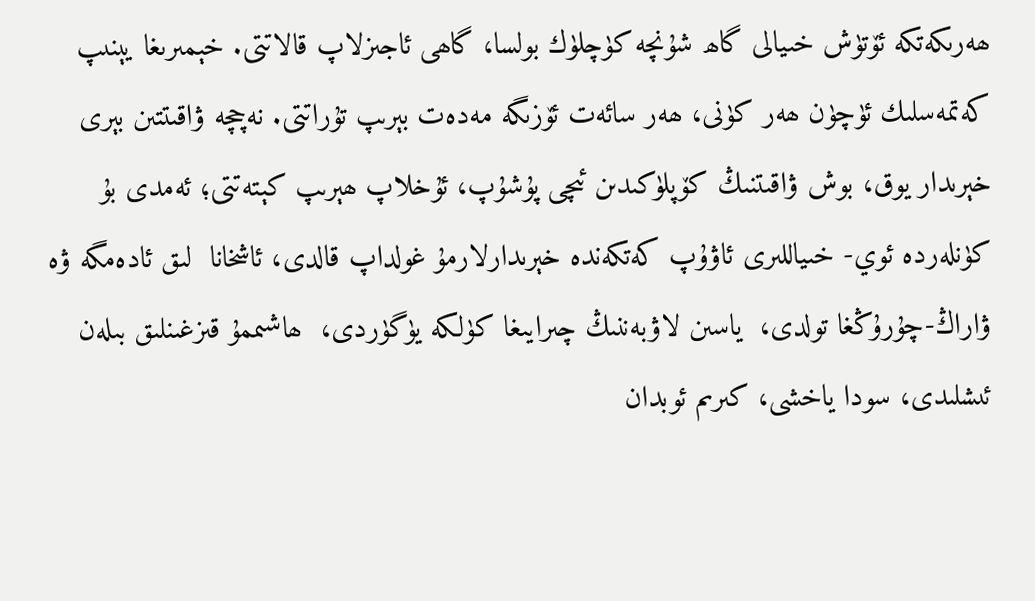ھەرىكەتكە ئۆتۈش خىيالى گاھ شۇنچە كۈچلۈك بولسا، گاھى ئاجىزلاپ قالاتتى. خېمىرىغا يېنىپ كەتمەسلىك ئۈچۈن ھەر كۈنى، ھەر سائەت ئۆزىگە مەدەت بېرىپ تۇراتتى. نەچچە ۋاقىتتىن بېرى خېرىدار يوق، بوش ۋاقىتنىڭ كۆپلۈكىدىن ئىچى پۇشۇپ، ئۇخلاپ ھېرىپ كېتەتتى؛ ئەمدى بۇ كۈنلەردە ئوي- خىياللىرى ئاۋۇپ كەتكەندە خېرىدارلارمۇ غولداپ قالدى، ئاشخانا  لىق ئادەمگە ۋە ۋاراڭ-چۇرۇڭغا تولدى،  ياسىن لاۋبەننىڭ چىرايىغا كۈلكە يۈگۈردى،  ھاشىممۇ قىزغىنلىق بىلەن ئىشلىدى، سودا ياخشى، كىرىم ئوبدان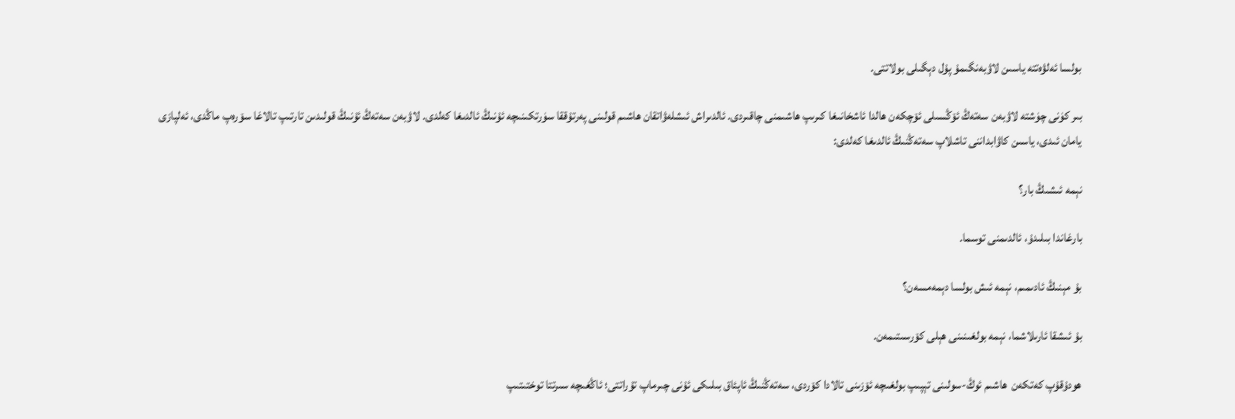بولسا ئەلۋەتتە ياسىن لاۋبەنگىمۇ پۇل دېگىلى بولاتتى.

بىر كۈنى چۈشتە لاۋبەن سەتەڭ ئۆڭسىلى ئۆچكەن ھالدا ئاشخانىغا كىرىپ ھاشىمنى چاقىردى. ئالدىراش ئىشلەۋاتقان ھاشىم قولىنى پەرتۇققا سۈرتكىنىچە ئۇنىڭ ئالدىغا كەلدى. لاۋبەن سەتەڭ ئۇنىڭ قولىدىن تارتىپ تالاغا سۆرەپ ماڭدى، ئەلپازى يامان ئىدى، ياسىن كاۋابداننى تاشلاپ سەتەڭنىڭ ئالدىغا كەلدى:

نېمە ئىشىڭ بار؟

بارغاندا بىلىدۇ، ئالدىمنى توسما.

بۇ مېنىڭ ئادىمىم، نېمە ئىش بولسا دېمەمسەن؟

بۇ ئىشقا ئارىلاشما، نېمە بولغىنىنى ھېلى كۆرسىتىمەن.

ھودۇقۇپ كەتكەن  ھاشىم ئوڭ-سولىنى تېپىپ بولغىچە ئۆزىنى تالادا كۆردى، سەتەڭنىڭ ئاپئاق بىلىكى ئۇنى چىرماپ تۇراتتى؛ ئاڭغىچە سىرتتا توختىتىپ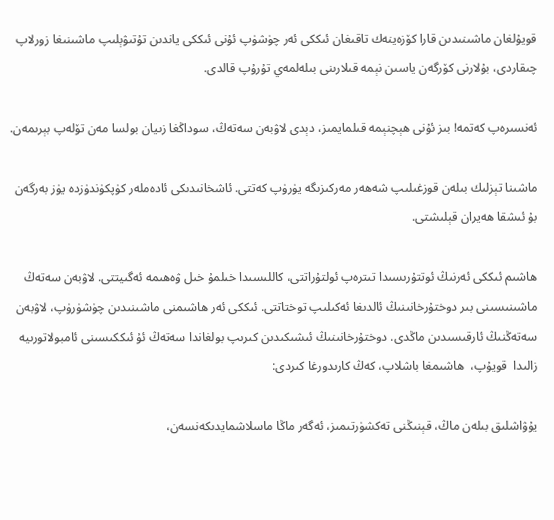قويۇلغان ماشىنىدىن قارا كۆزەينەك تاقىغان ئىككى ئەر چۈشۈپ ئۇنى ئىككى ياندىن تۇتىۋېلىپ ماشىنىغا زورلاپ چىقاردى، بۇلارنى كۆرگەن ياسىن نېمە قىلارىنى بىلەلمەي تۇرۇپ قالدى.

ئەنسىرەپ كەتمە! بىز ئۇنى ھېچنېمە قىلمايمىز، دېدى لاۋبەن سەتەڭ، سوداڭغا زىيان بولسا مەن تۆلەپ بېرىمەن.

ماشىنا تېزلىك بىلەن قوزغىلىپ شەھەر مەركىزىگە يۈرۈپ كەتتى. ئاشخانىدىكى ئادەملەر كۈپكۈندۈزدە يۈز بەرگەن بۇ ئىشقا ھەيران قېلىشتى.

ھاشىم ئىككى ئەرنىڭ ئوتتۇرىسىدا تىترەپ ئولتۇراتتى، كاللىسىدا خىلمۇ خىل ۋەھىمە ئەگىيتتى. لاۋبەن سەتەڭ ماشىنىسىنى بىر دوختۇرخانىنىڭ ئالدىغا ئەكىلىپ توختاتتى. ئىككى ئەر ھاشىمنى ماشىنىدىن چۈشۈرۈپ، لاۋبەن سەتەڭنىڭ ئارقىسىدىن ماڭدى. دوختۇرخانىنىڭ ئىشىكىدىن كىرىپ بولغاندا سەتەڭ ئۇ ئىككىسىنى ئامبولاتورىيە زالىدا  قويۇپ،  ھاشىمغا باشلاپ، كەڭ كارىدورغا كىردى:

يۇۋاشلىق بىلەن ماڭ، قېنىڭنى تەكشۈرتىمىز، ئەگەر ماڭا ماسلاشمايدىكەنسەن،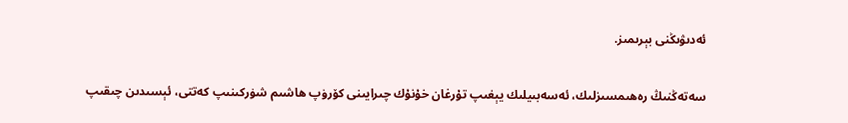ئەدىۋىڭنى بېرىمىز.

سەتەڭنىڭ رەھىمسىزلىك، ئەسەبىيلىك يېغىپ تۇرغان خۇنۇك چىرايىنى كۆرۈپ ھاشىم شۈركىنىپ كەتتى، ئېسىدىن چىقىپ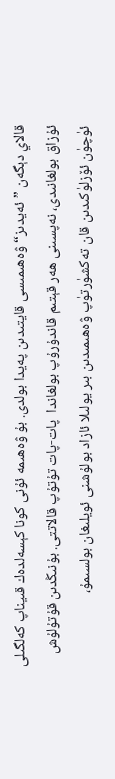قالاي دېگەن ”ئەيدىز“ ۋەھىمىسى قايتىدىن پەيدا بولدى. بۇ ۋەھىمە ئۇنى كونا كېسەلدەك قىيناپ كەلگىلى ئۇزاق بولغانىدى، نەپسىنى ھەر قېتىم قاندۇرۇپ بولغاندا  پات-پات تۇتۇپ قالاتتى. بۇنىڭدىن قۇتۇلۇش ئۈچۈن ئۆزلۈكىدىن قان تەكشۈرتۈپ ۋەھىمىدىن بىر يولىلا ئازاد بولۇشنى ئويلىغان بولسىمۇ،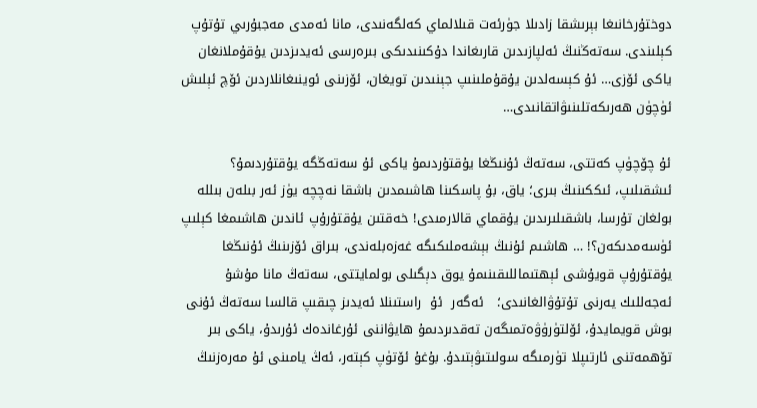دوختۇرخانىغا بېرىشقا زادىلا جۈرئەت قىلالماي كەلگەنىدى، مانا ئەمدى مەجبۇرىي تۇتۇپ كېلىندى. سەتەڭنىڭ ئەلپازىدىن قارىغاندا دۇكىنىدىكى بىرەرسى ئەيدىزدىن يۇقۇملانغان ياكى ئۆزى… ئۇ كېسەلدىن يۇقۇملىنىپ جېنىدىن تويغان، ئۆزىنى ئوينىغانلاردىن ئۆچ ئېلىش ئۈچۈن ھەرىكەتلىنىۋاتقانىدى…

ئۇ چۆچۈپ كەتتى، سەتەڭ ئۇنىڭغا يۇقتۇردىمۇ ياكى ئۇ سەتەڭگە يۇقتۇردىمۇ؟ ئىشقىلىپ، ئىككىنىڭ بىرى؛ ياق، بۇ پاسكىنا ھاشىمدىن باشقا نەچچە يۈز ئەر بىلەن بىللە بولغان تۇرسا، باشقىلىرىدىن يۇقماي قالارمىدى! خەقتىن يۇقتۇرۇپ ئاندىن ھاشىمغا كېلىپ ئۈسەمدىكەن؟! … ھاشىم ئۇنىڭ بېشەملىكىگە غەزەبلەندى، بىراق ئۆزىنىڭ ئۇنىڭغا يۇقتۇرۇپ قويۇشى ئېھتىماللىقىنىمۇ يوق دېگىلى بولمايتتى، سەتەڭ مانا مۇشۇ ئەجەللىك يەرنى تۇتۇۋالغانىدى؛   ئەگەر  ئۇ  راستىنلا ئەيدىز چىقىپ قالسا سەتەڭ ئۇنى بوش قويمايدۇ، ئۆلتۈرۈۋەتمىگەن تەقدىردىمۇ ھايۋاننى ئۇرغاندەك ئۇرىدۇ، ياكى بىر تۆھمەتنى ئارتىپلا تۈرمىگە سولىتىۋېتىدۇ. بۇغۇ ئۆتۈپ كېتەر، ئەڭ يامىنى ئۇ مەرەزنىڭ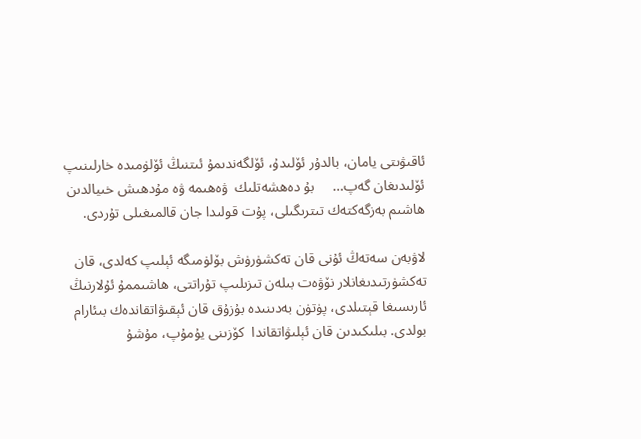ئاقىۋىتى يامان، بالدۇر ئۆلىدۇ، ئۆلگەندىمۇ ئىتنىڭ ئۆلۈمىدە خارلىنىپ ئۆلىدىغان گەپ…     بۇ دەھشەتلىك  ۋەھىمە ۋە مۇدھىش خىيالدىن ھاشىم بەزگەكتەك تىترىگىلى، پۇت قولىدا جان قالمىغىلى تۇردى.

لاۋبەن سەتەڭ ئۇنى قان تەكشۈرۈش بۆلۈمىگە ئېلىپ كەلدى، قان تەكشۈرتىدىغانلار نۆۋەت بىلەن تىزىلىپ تۇراتتى، ھاشىممۇ ئۇلارنىڭ ئارىسىغا قېتىلدى، پۈتۈن بەدىنىدە بۇزۇق قان ئېقىۋاتقاندەك بىئارام بولدى. بىلىكىدىن قان ئېلىۋاتقاندا  كۆزىنى يۇمۇپ، مۇشۇ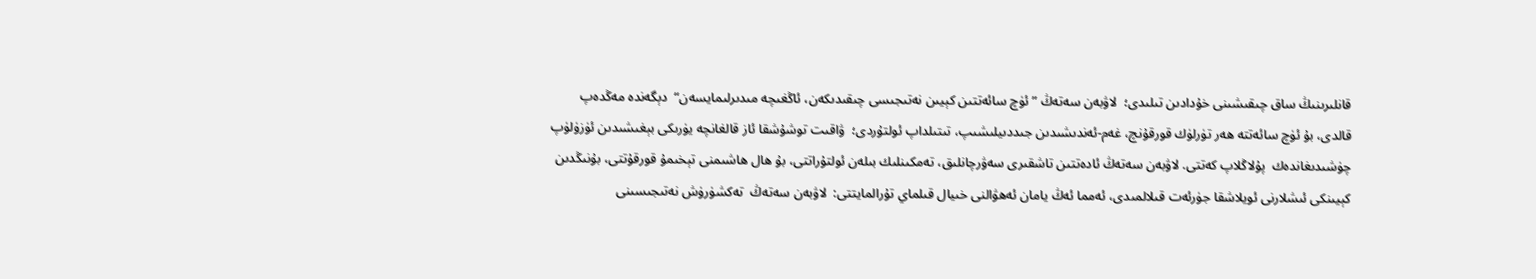قانلىرىنىڭ ساق چىقىشىنى خۇدادىن تىلىدى؛  لاۋبەن سەتەڭ ” ئۈچ سائەتتىن كېيىن نەتىجىسى چىقىدىكەن، ئاڭغىچە مىدىرلىمايسەن“  دېگەندە مەڭدەپ قالدى، بۇ ئۈچ سائەتتە ھەر تۈرلۈك قورقۇنچ، غەم-ئەندىشىدىن جىددىيلىشىپ، تىتىلداپ ئولتۇردى؛  ۋاقىت توشۇشقا ئاز قالغانچە يۈرىكى بېغىشىدىن ئۈزۈلۈپ چۈشىدىغاندەك  پۇلاڭلاپ كەتتى. لاۋبەن سەتەڭ ئادەتتىن تاشقىرى سەۋرچانلىق، تەمكىنلىك بىلەن ئولتۇراتتى، بۇ ھال ھاشىمنى تېخىمۇ قورقۇتتى، بۇنىڭدىن كېيىنكى ئىشلارنى ئويلاشقا جۈرئەت قىلالمىدى، ئەمما ئەڭ يامان ئەھۋالنى خىيال قىلماي تۇرالمايتتى:  لاۋبەن سەتەڭ  تەكشۈرۈش نەتىجىسىنى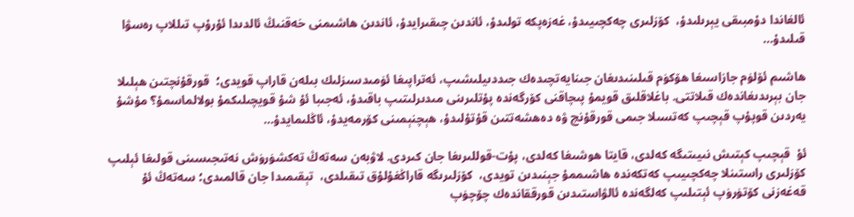ئالغاندا دۇمبىقى يېرىلىدۇ،  كۆزلىرى چەكچىيىدۇ، غەزەپكە تولىدۇ، ئاندىن چىقىرايدۇ، ئاندىن ھاشىمنى خەقنىڭ ئالدىدا ئۇرۇپ تىللاپ رەسۋا قىلىدۇ…

ھاشىم ئۆلۈم جازاسىغا ھۆكۈم قىلىنىدىغان جىنايەتچىدەك جىددىيلىشىپ، ئەتراپىغا ئۈمىدسىزلىك بىلەن قاراپ قويدى؛  قورقۇنچتىن ھېلىلا جان بېرىدىغاندەك قىلاتتى. باغلاقلىق قويمۇ پىچاقنى كۆرگەندە پۇتلىرىنى مىدىرلىتىپ باقىدۇ، ئەجىبا ئۇ شۇ قويچىلىكمۇ بولالماسمۇ؟ مۇشۇ يەردىن قوپۇپ قېچىپ كەتسىلا جىمى قورقۇنچ ۋە دەھشەتتىن قۇتۇلىدۇ، ھېچنېمىنى كۆرمەيدۇ، ئاڭلىمايدۇ…

ئۇ  قېچىپ كېتىش نىيىتىگە كەلدى، قايتا ھوشىغا كەلدى، پۇت-قوللىرىغا جان كىردى. لاۋبەن سەتەڭ تەكشۈرۈش نەتىجىسىنى قولىغا ئېلىپ كۆزلىرى راستىنلا چەكچىيىپ كەتكەندە ھاشىممۇ جېنىدىن تويدى،  كۆزلىرىگە قاراڭغۇلۇق تىقىلدى،  تېقىمىدا جان قالمىدى؛ سەتەڭ ئۇ قەغەزنى كۆتۈرۈپ ئېتىلىپ كەلگەندە ئالۋاستىدىن قورققاندەك چۆچۈپ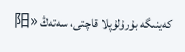كەينىگە بۇرۇلۇپلا قاچتى، سەتەڭ «阳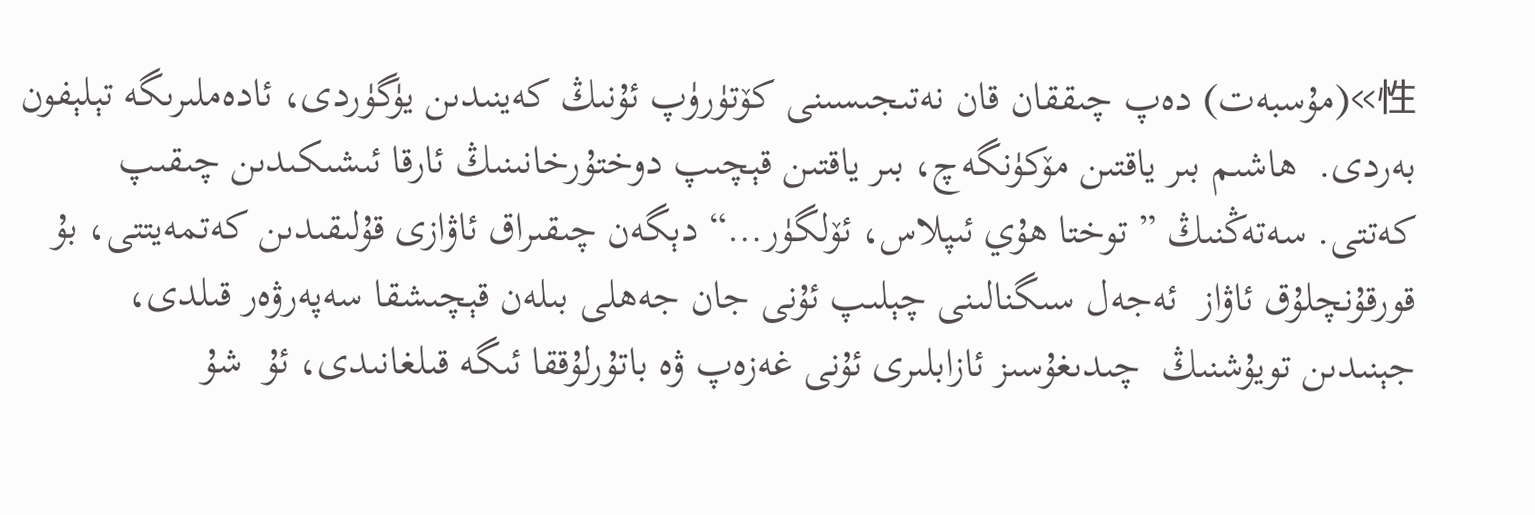性»(مۇسبەت) دەپ چىققان قان نەتىجىسىنى كۆتۈرۈپ ئۇنىڭ كەينىدىن يۈگۈردى، ئادەملىرىگە تېلېفون بەردى.  ھاشىم بىر ياقتىن مۆكۈنگەچ، بىر ياقتىن قېچىپ دوختۇرخانىنىڭ ئارقا ئىشىكىدىن چىقىپ كەتتى. سەتەڭنىڭ ” توختا ھۇي ئىپلاس، ئۆلگۈر…“ دېگەن چىقىراق ئاۋازى قۇلىقىدىن كەتمەيتتى، بۇ قورقۇنچلۇق ئاۋاز  ئەجەل سىگنالىنى چېلىپ ئۇنى جان جەھلى بىلەن قېچىشقا سەپەرۋەر قىلدى،  جېنىدىن تويۇشنىڭ  چىدىغۇسىز ئازابلىرى ئۇنى غەزەپ ۋە باتۇرلۇققا ئىگە قىلغانىدى، ئۇ  شۇ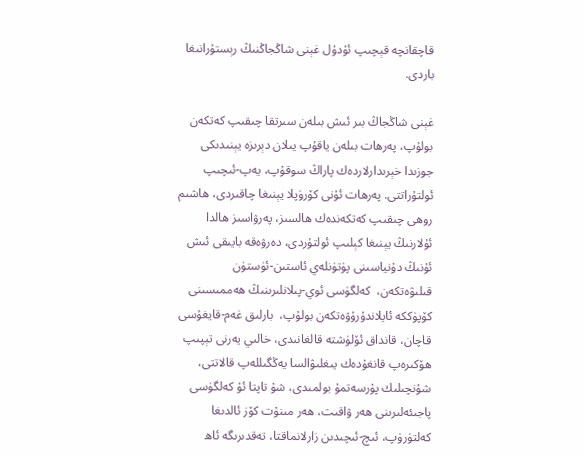قاچقانچە قېچىپ ئۇدۇل غېنى شاڭجاڭنىڭ رېستۇرانىغا باردى.

غېنى شاڭجاڭ بىر ئىش بىلەن سىرتقا چىقىپ كەتكەن بولۇپ، پەرھات بىلەن ياقۇپ يىلان دېرىزە يېنىدىكى جوزىدا خېرىدارلاردەك پاراڭ سوقۇپ، يەپ-ئىچىپ ئولتۇراتتى. پەرھات ئۇنى كۆرۈپلا يېنىغا چاقىردى، ھاشىم روھى چىقىپ كەتكەندەك ھالسىز، پەرۋاسىز ھالدا ئۇلارنىڭ يېنىغا كېلىپ ئولتۇردى، دەرۋەقە بايىقى ئىش ئۇنىڭ دۇنياسىنى پۈتۈنلەي ئاستىن-ئۈستۈن قىلىۋەتكەن،  كەلگۈسى ئوي-پىلانلىرىنىڭ ھەممىسىنى كۆپۈككە ئايلاندۇرۇۋەتكەن بولۇپ،  بارلىق غەم-قايغۇسى قاچان، قانداق ئۆلۈشتە قالغانىدى، خالىي يەرنى تېپىپ ھۆكىرەپ قانغۇدەك يىغلىۋالسا يەڭگىللەپ قالاتتى، شۇنچىلىك پۇرسەتمۇ بولمىدى، شۇ تاپتا ئۇ كەلگۈسى پاجىئەلىرىنى ھەر ۋاقىت، ھەر مىنۇت كۆز ئالدىغا كەلتۈرۈپ، ئىچ-ئىچىدىن زارلانماقتا، تەقدىرىگە ئاھ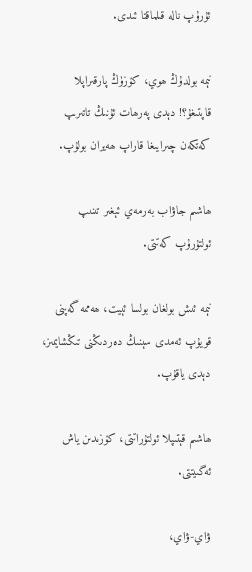ئۇرۇپ نالە قىلماقتا ئىدى.

نېمە بولدۇڭ ھوي، كۆزۈڭ پارقىراپلا قاپتىغۇ؟! دېدى پەرھات ئۇنىڭ تاتىرىپ كەتكەن چىرايىغا قاراپ ھەيران بولۇپ.

ھاشىم جاۋاب بەرمەي ئېغىر تىنىپ ئولتۇرۇپ كەتتى.

نېمە ئىش بولغان بولسا ئېيت، ھەممە گەپنى قويۇپ ئەمدى سېنىڭ دەردىڭنى تىڭشايمىز، دېدى ياقۇپ.

ھاشىم قېتىپلا ئولتۇراتتى، كۆزىدىن ياش ئەگىيتتى.

ۋاي-ۋاي،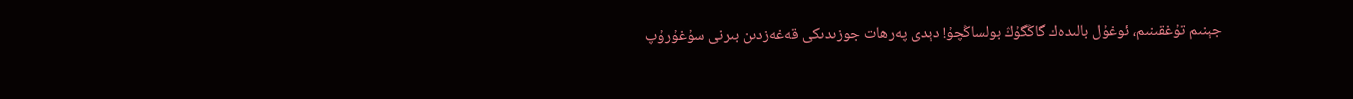جېنىم تۇغقىنىم، ئوغۇل بالىدەك گاڭگۇڭ بولساڭچۇ! دېدى پەرھات جوزىدىكى قەغەزدىن بىرنى سۇغۇرۇپ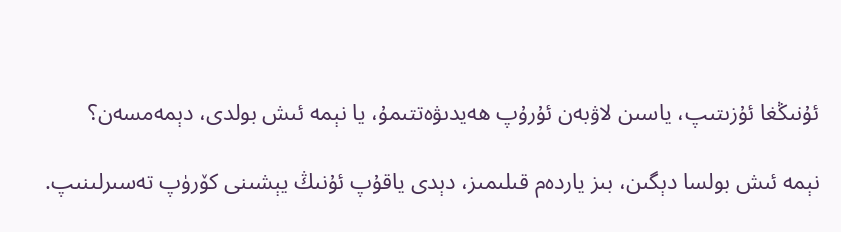ئۇنىڭغا ئۇزىتىپ، ياسىن لاۋبەن ئۇرۇپ ھەيدىۋەتتىمۇ، يا نېمە ئىش بولدى، دېمەمسەن؟

نېمە ئىش بولسا دېگىن، بىز ياردەم قىلىمىز، دېدى ياقۇپ ئۇنىڭ يېشىنى كۆرۈپ تەسىرلىنىپ.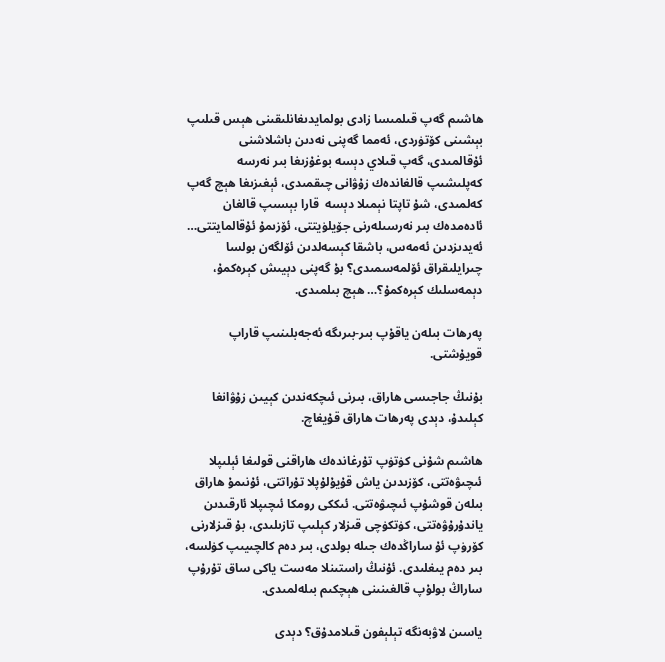ھاشىم گەپ قىلمىسا زادى بولمايدىغانلىقىنى ھېس قىلىپ بېشىنى كۆتۈردى، ئەمما گەپنى نەدىن باشلاشنى ئۇقالمىدى، گەپ قىلاي دېسە بوغۇزىغا بىر نەرسە كەپلىشىپ قالغاندەك زۇۋانى چىقمىدى، ئېغىزىغا ھېچ گەپ كەلمىدى، شۇ تاپتا نېمىلا دېسە  قارا بېسىپ قالغان ئادەمدەك بىر نەرسىلەرنى جۆيلۈيتتى، ئۆزىمۇ ئۇقالمايتتى…   ئەيدىزدىن ئەمەس، باشقا كېسەلدىن ئۆلگەن بولسا چىرايلىقراق ئۆلمەسمىدى؟ بۇ گەپنى دېيىش كېرەكمۇ، دېمەسلىك كېرەكمۇ؟… ھېچ بىلمىدى.

پەرھات بىلەن ياقۇپ بىر-بىرىگە ئەجەبلىنىپ قاراپ قويۇشتى.

بۇنىڭ جاجىسى ھاراق، بىرنى ئىچكەندىن كېيىن زۇۋانغا كېلىدۇ، دېدى پەرھات ھاراق قۇيغاچ.

ھاشىم شۇنى كۈتۈپ تۇرغاندەك ھاراقنى قولىغا ئېلىپلا ئىچىۋەتتى، كۆزىدىن ياش قۇيۇلۇپلا تۇراتتى، ئۇنىمۇ ھاراق بىلەن قوشۇپ ئىچىۋەتتى. ئىككى رومكا ئىچىپلا ئارقىدىن ياندۇرۇۋەتتى، كۈتكۈچى قىزلار كېلىپ تازىلىدى، بۇ قىزلارنى كۆرۈپ ئۇ ساراڭدەك جىلە بولدى، بىر دەم كالچىيىپ كۈلسە، بىر دەم يىغلىدى. ئۇنىڭ راستىنلا مەست ياكى ساق تۇرۇپ ساراڭ بولۇپ قالغىنىنى ھېچكىم بىلەلمىدى.

ياسىن لاۋبەنگە تېلېفون قىلامدۇق؟ دېدى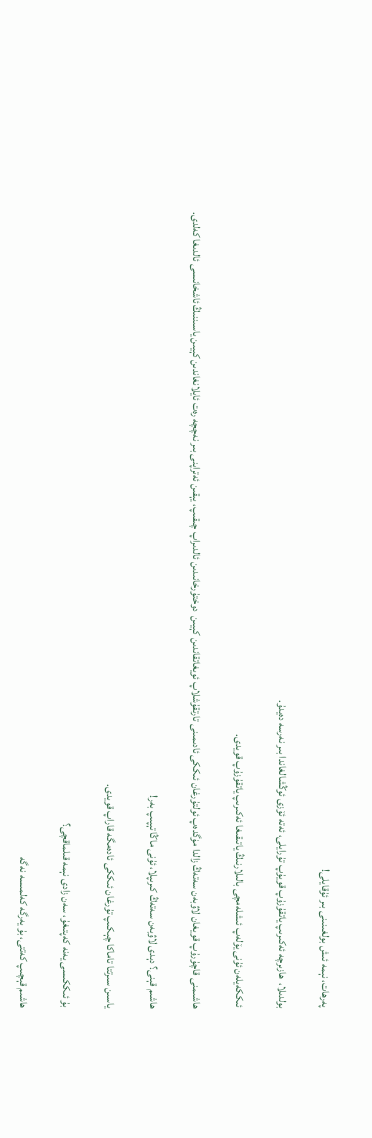پەرھات، نېمە ئىش بولغىنىنى بىر ئۇقايلى!

بولدىلا،  ھازىرچە ئەكىرىپ ياتقۇزۇپ قويۇپ تۇرايلى، ئەتە ئۆزى ئوڭشالغاندا بىر نەرسە دەيدۇ.

ئىككەيلەن ئۇنى يۆلەپ ئىشلەمچى بالىلارنىڭ ياتىقىغا ئەكىرىپ ياتقۇزۇپ قويدى.

ھاشىمنى قاچۇرۇپ قويغان لاۋبەن سەتەڭ زالدا مۈگدەپ ئولتۇرغان ئىككى ئادىمىنى تارتقۇشلاپ ئويغاتقاندىن كېيىن  دوختۇرخانىدىن ئالدىراپ چىقىپ، يېقىن ئەتراپنى بىر نەچچە رەت ئايلانغاندىن كېيىن ياسىننىڭ ئاشخانىسى ئالدىغا كەلدى.

ھاشىم قېنى؟ دېدى لاۋبەن سەتەڭ كىرىپلا، ئۇنى ماڭا تېپىپ بەر!

ياسىن سىرتتا تاماكا چېكىپ تۇرغان ئىككى ئادەمگە قاراپ قويدى.

بۇ ئىككىسى يەنە كەپتىغۇ، سەن زادى نېمە قىلماقچى؟

ھاشىم قېچىپ كەتتى، بۇ يەرگە كەلمىسە نەگە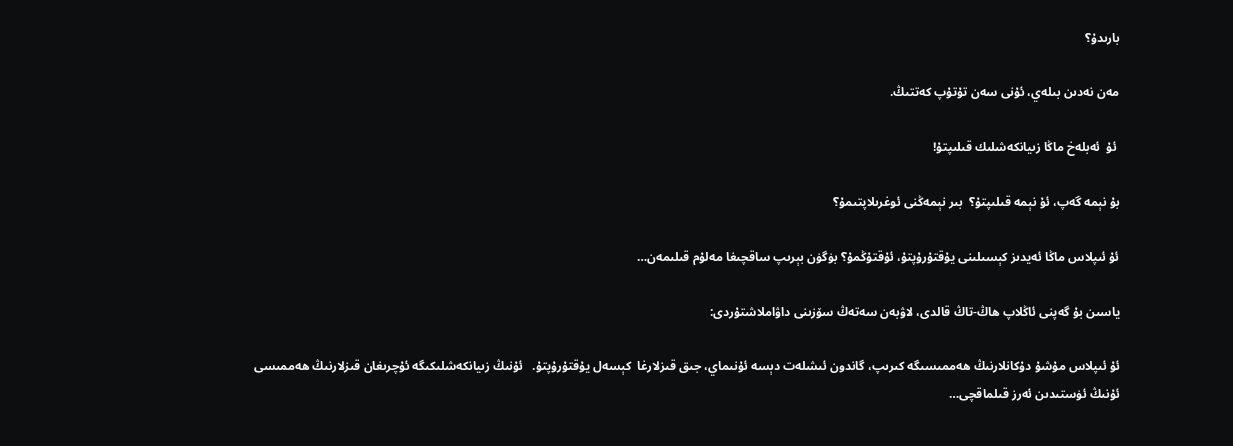بارىدۇ؟

مەن نەدىن بىلەي، ئۇنى سەن تۇتۇپ كەتتىڭ.

 ئۇ  ئەبلەخ ماڭا زىيانكەشلىك قىلىپتۇ!

بۇ نېمە گەپ، ئۇ نېمە قىلىپتۇ؟  بىر نېمەڭنى ئوغرىلاپتىمۇ؟

ئۇ ئىپلاس ماڭا ئەيدىز كېسىلىنى يۇقتۇرۇپتۇ، ئۇقتۇڭمۇ؟ بۈگۈن بېرىپ ساقچىغا مەلۇم قىلىمەن…

ياسىن بۇ گەپنى ئاڭلاپ ھاڭ-تاڭ قالدى، لاۋبەن سەتەڭ سۆزىنى داۋاملاشتۇردى:

ئۇ ئىپلاس مۇشۇ دۇكانلارنىڭ ھەممىسىگە كىرىپ، گاندون ئىشلەت دېسە ئۇنىماي، جىق قىزلارغا  كېسەل يۇقتۇرۇپتۇ.   ئۇنىڭ زىيانكەشلىكىگە ئۇچرىغان قىزلارنىڭ ھەممىسى ئۇنىڭ ئۈستىدىن ئەرز قىلماقچى…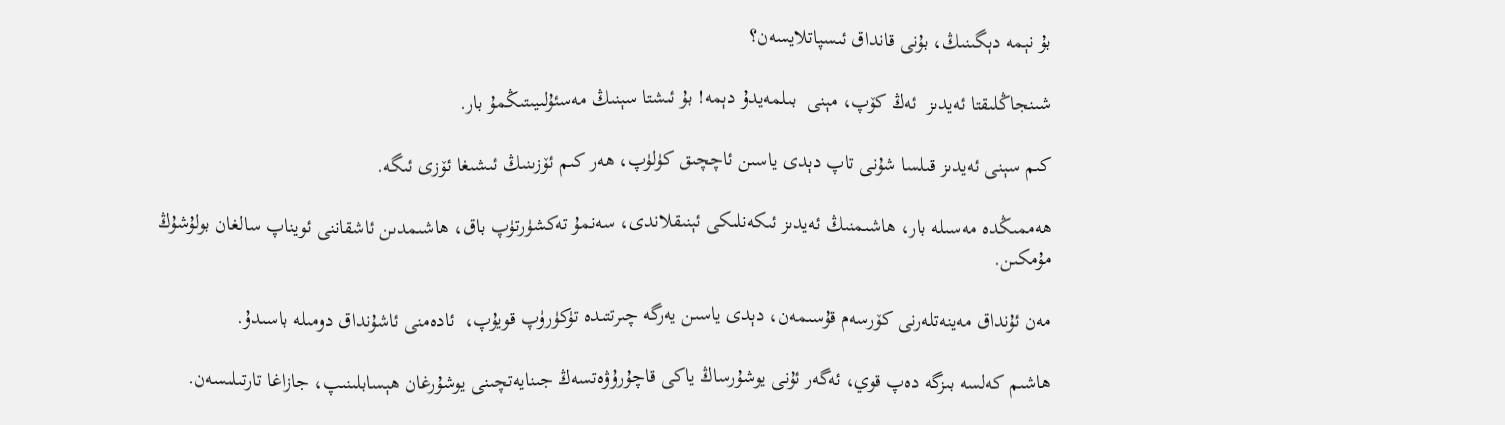بۇ نېمە دېگىنىڭ، بۇنى قانداق ئىسپاتلايسەن؟

شىنجاڭلىقتا ئەيدىز  ئەڭ كۆپ، مېنى  بىلمەيدۇ دېمە! بۇ ئىشتا سېنىڭ مەسئۇلىيىتىڭمۇ بار.

كىم سېنى ئەيدىز قىلسا شۇنى تاپ دېدى ياسىن ئاچچىق كۈلۈپ، ھەر كىم ئۆزىنىڭ ئىشىغا ئۆزى ئىگە.

ھەممىڭدە مەسىلە بار، ھاشىمنىڭ ئەيدىز ئىكەنلىكى ئېنىقلاندى، سەنمۇ تەكشۈرتۈپ باق، ھاشىمدىن ئاشقاننى ئويناپ سالغان بولۇشۇڭ مۇمكىن.

مەن ئۇنداق مەينەتلەرنى كۆرسەم قۇسىمەن، دېدى ياسىن يەرگە چىرتتىدە تۈكۈرۈپ قويۇپ،  ئادەمنى ئاشۇنداق دومىلە باسىدۇ.

ھاشىم كەلسە بىزگە دەپ قوي، ئەگەر ئۇنى يوشۇرساڭ ياكى قاچۇرۇۋەتسەڭ جىنايەتچىنى يوشۇرغان ھېسابلىنىپ، جازاغا تارتىلىسەن.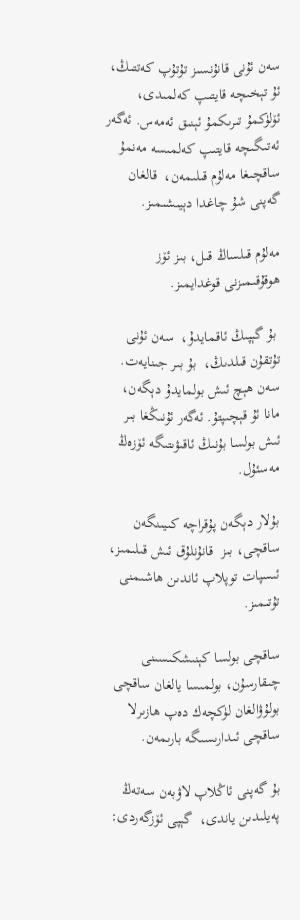سەن ئۇنى قانۇنسىز تۇتۇپ كەتتىڭ، ئۇ تېخىچە قايتىپ كەلمىدى، ئۆلۈكمۇ تىرىكمۇ ئېنىق ئەمەس. ئەگەر ئەتىگىچە قايتىپ كەلمىسە مەنمۇ ساقچىغا مەلۇم قىلىمەن،  قالغان گەپنى شۇ چاغدا دېيىشىمىز.

مەلۇم قىلساڭ قىل، بىز ئۆز ھوقۇقىمىزنى قوغدايمىز.

 بۇ گېپىڭ ئاقمايدۇ،  سەن ئۇنى تۇتقۇن قىلدىڭ،  بۇ بىر جىنايەت. سەن ھېچ ئىش بولمايدۇ دېگەن، مانا ئۇ قېچىپتۇ. ئەگەر ئۇنىڭغا بىر ئىش بولسا بۇنىڭ ئاقىۋىتىگە ئۆزەڭ مەسئۇل.

بۇلار دېگەن پۇقراچە كىيىنگەن ساقچى، بىز  قانۇنلۇق ئىش قىلىمىز، ئىسپات توپلاپ ئاندىن ھاشىمنى تۇتىمىز.

ساقچى بولسا كېنىشكىسىنى چىقارسۇن، بولمىسا يالغان ساقچى بولۇۋالغان لۈكچەك دەپ ھازىرلا ساقچى ئىدارىسىگە بارىمەن.

بۇ گەپنى ئاڭلاپ لاۋبەن سەتەڭ پەيلىدىن ياندى،  گېپى ئۆزگەردى: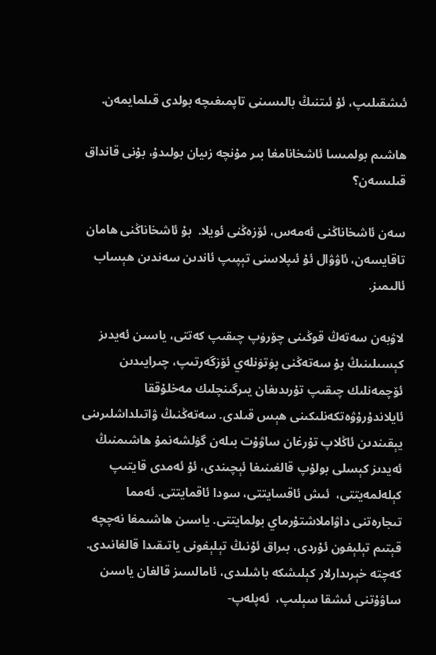ئىشقىلىپ، ئۇ ئىتنىڭ بالىسىنى تاپمىغىچە بولدى قىلمايمەن.

ھاشىم بولمىسا ئاشخانامغا بىر مۇنچە زىيان بولىدۇ، بۇنى قانداق قىلىسەن؟

سەن ئاشخاناڭنى ئەمەس، ئۆزەڭنى ئويلا.  بۇ ئاشخاناڭنى ھامان تاقايسەن، ئاۋۋال ئۇ ئىپلاسنى تېپىپ ئاندىن سەندىن ھېساب ئالىمىز.

لاۋبەن سەتەڭ قوڭىنى چۆرۈپ چىقىپ كەتتى، ياسىن ئەيدىز كېسىلىنىڭ بۇ سەتەڭنى پۈتۈنلەي ئۆزگەرتىپ، چىرايىدىن ئۆچمەنلىك چىقىپ تۇرىدىغان يىرگىنچلىك مەخلۇققا ئايلاندۇرۇۋەتكەنلىكىنى ھېس قىلدى. سەتەڭنىڭ ۋاتىلداشلىرىنى يېقىندىن ئاڭلاپ تۇرغان ساۋۇت بىلەن گۈلشەنمۇ ھاشىمنىڭ ئەيدىز كېسلى بولۇپ قالغىنىغا ئېچىندى، ئۇ ئەمدى قايتىپ كېلەلمەيتتى،  ئىش ئاقسايتتى، سودا ئاقمايتتى. ئەمما تىجارەتنى داۋاملاشتۇرماي بولمايتتى. ياسىن ھاشىمغا نەچچە قېتىم تېلېفون ئۇردى، بىراق ئۇنىڭ تېلېفونى ياتىقىدا قالغانىدى.  كەچتە خېرىدارلار كېلىشكە باشلىدى، ئامالسىز قالغان ياسىن ساۋۇتنى ئىشقا سېلىپ،  ئەپلەپ-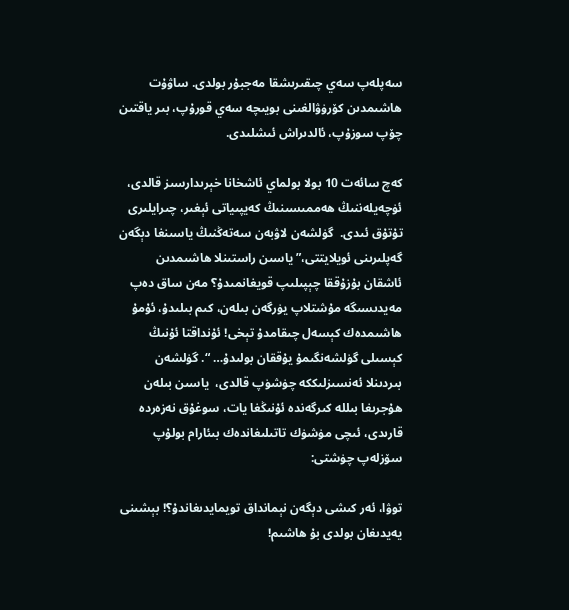سەپلەپ سەي چىقىرىشقا مەجبۇر بولدى. ساۋۇت ھاشىمدىن كۆرۈۋالغىنى بويىچە سەي قورۇپ، بىر ياقتىن چۆپ سوزۇپ، ئالدىراش ئىشلىدى.

كەچ سائەت 10 بولا بولماي ئاشخانا خېرىدارسىز قالدى، ئۈچەيلەننىڭ ھەممىسىنىڭ كەيپىياتى ئېغىر، چىرايلىرى تۇتۇق ئىدى.  گۈلشەن لاۋبەن سەتەڭنىڭ ياسىنغا دېگەن گەپلىرىنى ئويلايتتى،” ياسىن راستىنلا ھاشىمدىن ئاشقان بۇزۇققا چېپىلىپ قويغانمىدۇ؟ مەن ساق دەپ مەيدىسىگە مۇشتلاپ يۈرگەن بىلەن، كىم بىلىدۇ، ئۇمۇ ھاشىمدەك كېسەل چىقامدۇ تېخى! ئۇنداقتا ئۇنىڭ كېسىلى گۈلشەنگىمۇ يۇققان بولىدۇ… “. گۈلشەن بىردىنلا ئەنسىزلىككە چۈشۈپ قالدى،  ياسىن بىلەن ھۇجرىغا بىللە كىرگەندە ئۇنىڭغا يات، سوغۇق نەزەردە قارىدى، ئىچى مۈشۈك تاتىلىغاندەك بىئارام بولۇپ سۆزلەپ چۈشتى:

توۋا، ئەر كىشى دېگەن نېمانداق تويمايدىغاندۇ؟! بېشىنى يەيدىغان بولدى بۇ ھاشىم!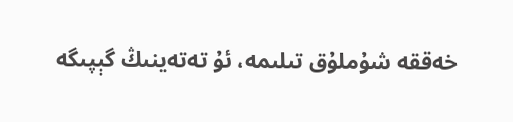خەققە شۇملۇق تىلىمە، ئۇ تەتەينىڭ گېپىگە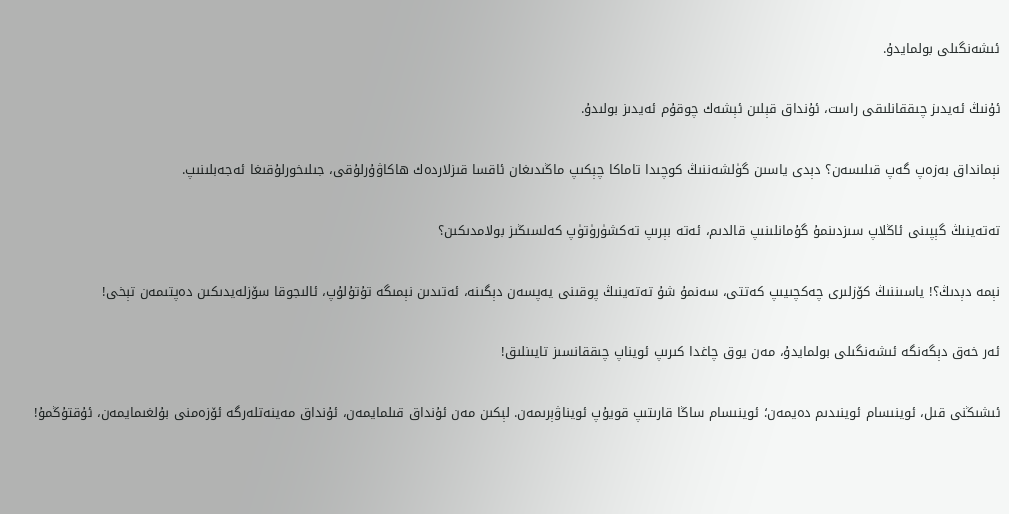ئىشەنگىلى بولمايدۇ.

ئۇنىڭ ئەيدىز چىققانلىقى راست، ئۇنداق قېلىن ئېشەك چوقۇم ئەيدىز بولىدۇ.

نېمانداق بەزەپ گەپ قىلىسەن؟ دېدى ياسىن گۈلشەننىڭ كوچىدا تاماكا چېكىپ ماڭىدىغان ئاقسا قىزلاردەك ھاكاۋۇرلۇقى، جىلىخورلۇقىغا ئەجەبلىنىپ.

تەتەينىڭ گېپىنى ئاڭلاپ سىزدىنمۇ گۇمانلىنىپ قالدىم، ئەتە بېرىپ تەكشۈرۈتۈپ كەلسىڭىز بولامدىكىن؟

نېمە دېدىڭ؟! ياسىننىڭ كۆزلىرى چەكچىيىپ كەتتى، سەنمۇ شۇ تەتەينىڭ پوقىنى يەپسەن دېگىنە، ئەتىدىن نېمىگە تۇتۇلۇپ، ئالىجوقا سۆزلەيدىكىن دەپتىمەن تېخى!

ئەر خەق دېگەنگە ئىشەنگىلى بولمايدۇ، مەن يوق چاغدا كىرىپ ئويناپ چىققانسىز تايىنلىق!

ئىشىڭنى قىل، ئوينىسام ئوينىدىم دەيمەن؛ ئوينىسام ساڭا قارىتىپ قويۇپ ئويناۋېرىمەن. لېكىن مەن ئۇنداق قىلمايمەن، ئۇنداق مەينەتلەرگە ئۆزەمنى بۇلغىمايمەن، ئۇقتۇڭمۇ!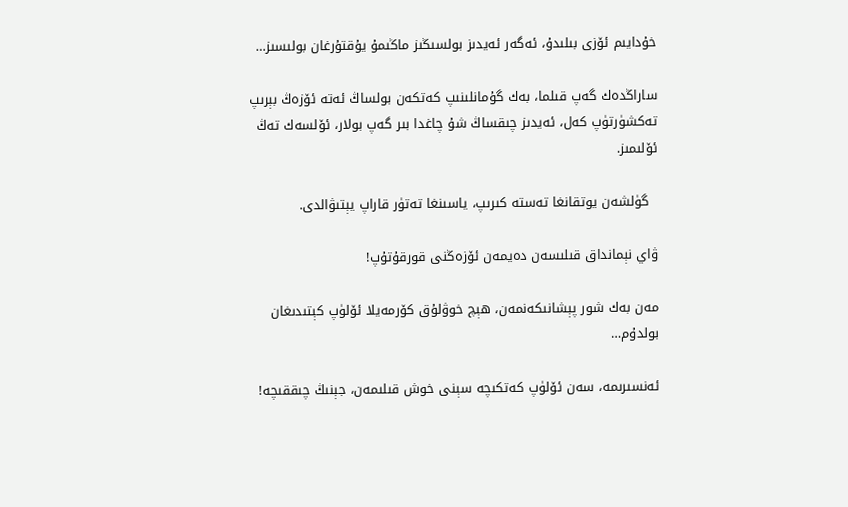خۇدايىم ئۆزى بىلىدۇ، ئەگەر ئەيدىز بولسىڭىز ماڭىمۇ يۇقتۇرغان بولىسىز…

ساراڭدەك گەپ قىلما، بەك گۇمانلىنىپ كەتكەن بولساڭ ئەتە ئۆزەڭ بېرىپ تەكشۈرتۈپ كەل، ئەيدىز چىقساڭ شۇ چاغدا بىر گەپ بولار، ئۆلسەك تەڭ ئۆلىمىز.

  گۈلشەن يوتقانغا تەستە كىرىپ، ياسىنغا تەتۈر قاراپ يېتىۋالدى.

ۋاي نېمانداق قىلىسەن دەيمەن ئۆزەڭنى قورقۇتۇپ!

مەن بەك شور پېشانىكەنمەن، ھېچ خوۋلۇق كۆرمەيلا ئۆلۈپ كېتىدىغان بولدۇم…

ئەنسىرىمە، سەن ئۆلۈپ كەتكىچە سېنى خوش قىلىمەن، جېنىڭ چىققىچە!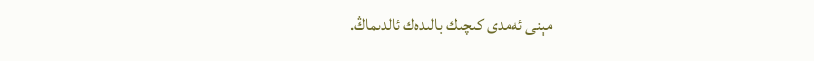مېنى ئەمدى كىچىك بالىدەك ئالدىماڭ.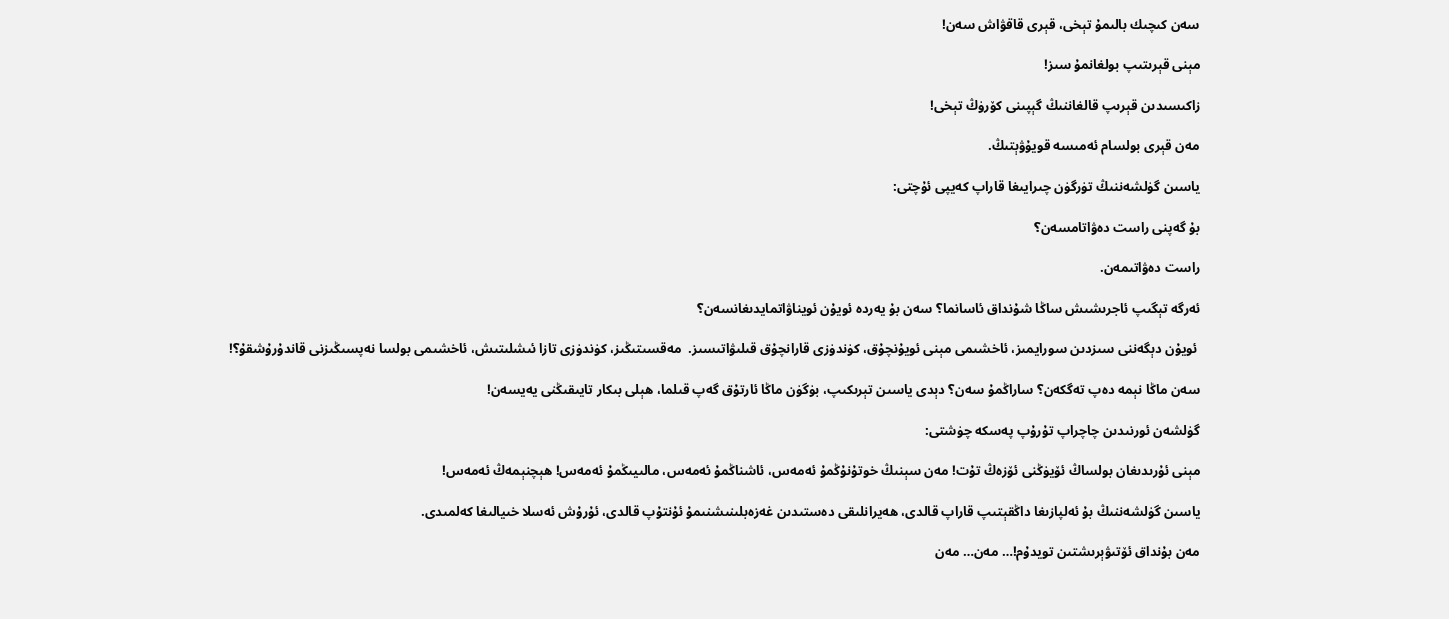سەن كىچىك بالىمۇ تېخى، قېرى قاقۋاش سەن!

مېنى قېرىتىپ بولغانمۇ سىز!

زاكىسىدىن قېرىپ قالغاننىڭ گېپىنى كۆرۈڭ تېخى!

مەن قېرى بولسام ئەمىسە قويۇۋېتىڭ.

ياسىن گۈلشەننىڭ تۈرگۈن چىرايىغا قاراپ كەيپى ئۇچتى:

بۇ گەپنى راست دەۋاتامسەن؟

راست دەۋاتىمەن.

ئەرگە تېگىپ ئاجرىشىش ساڭا شۇنداق ئاسانما؟ سەن بۇ يەردە ئويۇن ئويناۋاتمايدىغانسەن؟

 ئويۇن دېگەننى سىزدىن سورايمىز، ئاخشىمى مېنى ئويۇنچۇق، كۈندۈزى قارانچۇق قىلىۋاتىسىز.  مەقسىتىڭىز، كۈندۈزى تازا ئىشلىتىش، ئاخشىمى بولسا نەپسىڭىزنى قاندۇرۇشقۇ؟!

سەن ماڭا نېمە دەپ تەگكەن؟ ساراڭمۇ سەن؟ دېدى ياسىن تېرىكىپ، بۈگۈن ماڭا ئارتۇق گەپ قىلما، ھېلى بىكار تايىقىڭنى يەيسەن!

گۈلشەن ئورنىدىن چاچراپ تۇرۇپ پەسكە چۈشتى:

مېنى ئۇرىدىغان بولساڭ ئۆيۈڭنى ئۆزەڭ تۇت! مەن سېنىڭ خوتۇنۇڭمۇ ئەمەس، ئاشناڭمۇ ئەمەس، مالىيىڭمۇ ئەمەس! ھېچنېمەڭ ئەمەس!

ياسىن گۈلشەننىڭ بۇ ئەلپازىغا داڭقېتىپ قاراپ قالدى، ھەيرانلىقى دەستىدىن غەزەبلىنىشنىمۇ ئۇنتۇپ قالدى، ئۇرۇش ئەسلا خىيالىغا كەلمىدى.

مەن بۇنداق ئۆتىۋېرىشتىن تويدۇم!… مەن… مەن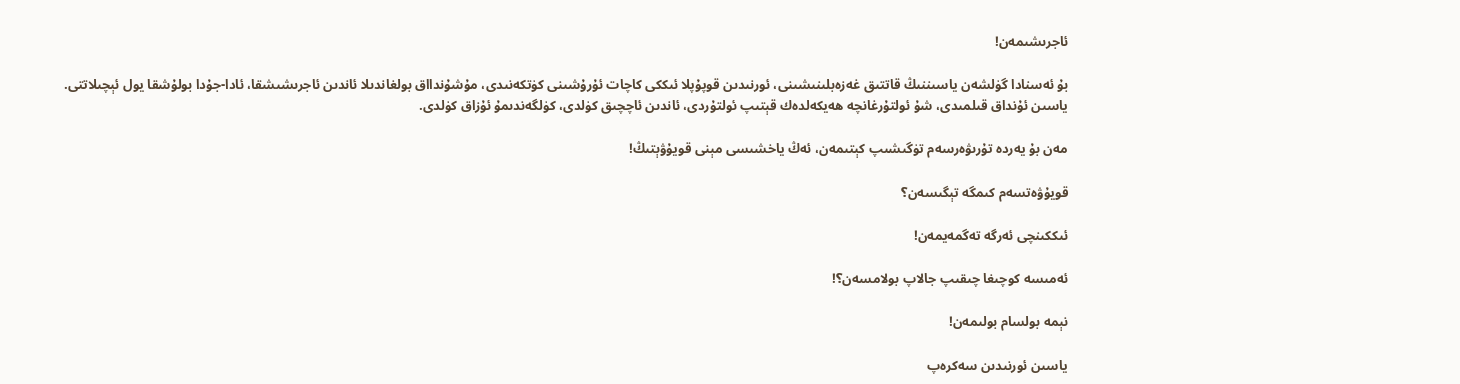ئاجرىشىمەن!

بۇ ئەسنادا گۈلشەن ياسىننىڭ قاتتىق غەزەبلىنىشىنى، ئورنىدىن قوپۇپلا ئىككى كاچات ئۇرۇشىنى كۈتكەنىدى، مۇشۇندااق بولغاندىلا ئاندىن ئاجرىشىشقا، ئادا-جۇدا بولۇشقا يول ئېچىلاتتى. ياسىن ئۇنداق قىلمىدى، شۇ ئولتۇرغانچە ھەيكەلدەك قېتىپ ئولتۇردى، ئاندىن ئاچچىق كۈلدى، كۈلگەندىمۇ ئۇزاق كۈلدى.

مەن بۇ يەردە تۇرىۋەرسەم تۈگىشىپ كېتىمەن، ئەڭ ياخشىسى مېنى قويۇۋېتىڭ!

قويۇۋەتسەم كىمگە تېگىسەن؟

ئىككىنچى ئەرگە تەگمەيمەن!

ئەمىسە كوچىغا چىقىپ جالاپ بولامسەن؟!

نېمە بولسام بولىمەن!

ياسىن ئورنىدىن سەكرەپ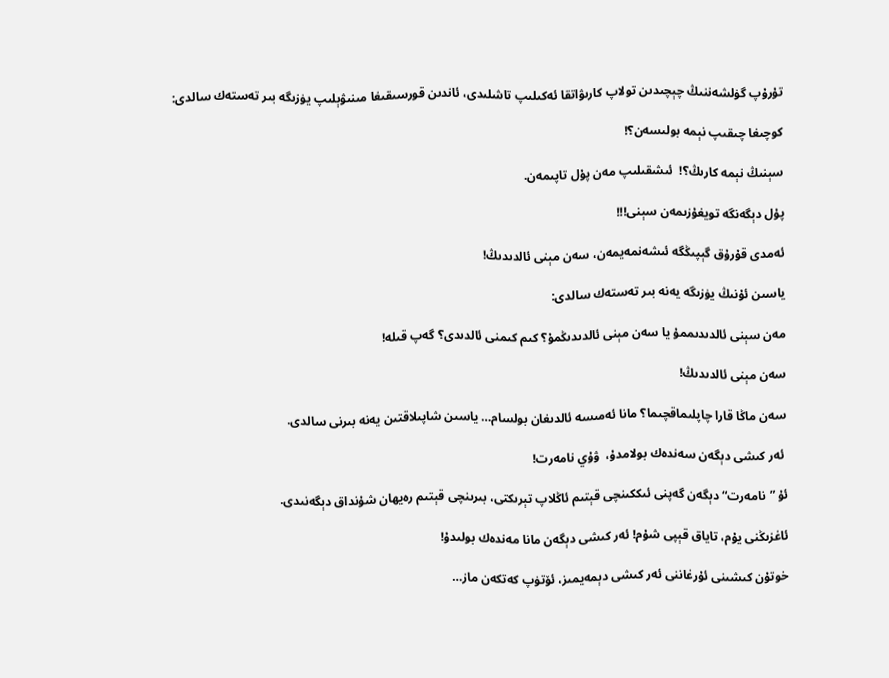تۇرۇپ گۈلشەننىڭ چېچىدىن تولاپ كارىۋاتقا ئەكىلىپ تاشلىدى، ئاندىن قورسىقىغا مىنىۋېلىپ يۈزىگە بىر تەستەك سالدى:

كوچىغا چىقىپ نېمە بولىسەن؟!

سېنىڭ نېمە كارىڭ؟!  ئىشقىلىپ مەن پۇل تاپىمەن.

پۇل دېگەنگە تويغۇزىمەن سېنى!!!

ئەمدى قۇرۇق گېپىڭگە ئىشەنمەيمەن، سەن مېنى ئالدىدىڭ!

ياسىن ئۇنىڭ يۈزىگە يەنە بىر تەستەك سالدى:

مەن سېنى ئالدىدىممۇ يا سەن مېنى ئالدىدىڭمۇ؟ كىم كىمنى ئالدىدى؟ گەپ قىلە!

سەن مېنى ئالدىدىڭ!

سەن ماڭا قارا چاپلىماقچىما؟ مانا ئەمىسە ئالدىغان بولسام… ياسىن شاپىلاقتىن يەنە بىرنى سالدى.

 ئەر كىشى دېگەن سەندەك بولامدۇ،  ۋۇي نامەرت!

ئۇ ”نامەرت“ دېگەن گەپنى ئىككىنچى قېتىم ئاڭلاپ تېرىكتى، بىرىنچى قېتىم رەيھان شۇنداق دېگەنىدى.

ئاغزىڭنى يۇم، تاياق قېپى شۇم! ئەر كىشى دېگەن مانا مەندەك بولىدۇ!

خوتۇن كىشىنى ئۇرغاننى ئەر كىشى دېمەيمىز، ئۆتۈپ كەتكەن ماز…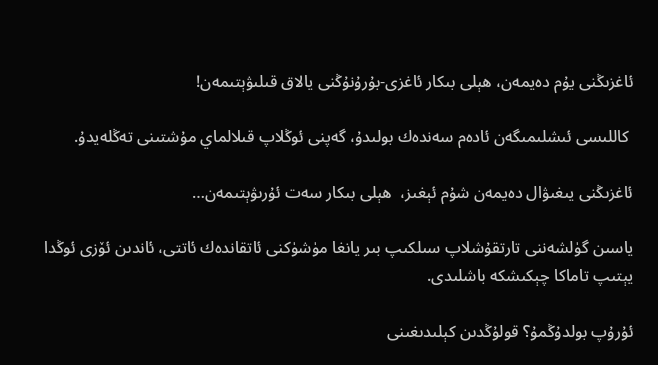ئاغزىڭنى يۇم دەيمەن، ھېلى بىكار ئاغزى-بۇرۇنۇڭنى يالاق قىلىۋېتىمەن!

 كاللىسى ئىشلىمىگەن ئادەم سەندەك بولىدۇ، گەپنى ئوڭلاپ قىلالماي مۇشتىنى تەڭلەيدۇ.

ئاغزىڭنى يىغىۋال دەيمەن شۇم ئېغىز،  ھېلى بىكار سەت ئۇرىۋېتىمەن…

ياسىن گۈلشەننى تارتقۇشلاپ سىلكىپ بىر يانغا مۈشۈكنى ئاتقاندەك ئاتتى، ئاندىن ئۆزى ئوڭدا يېتىپ تاماكا چېكىشكە باشلىدى.

ئۇرۇپ بولدۇڭمۇ؟ قولۇڭدىن كېلىدىغىنى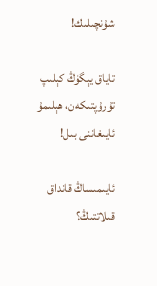شۇنچىلىك!

تاياق يېگۈڭ كېلىپ تۇرۇپتىكەن، ھېلىمۇ ئايىغاننى بىل!

ئايىمىساڭ قانداق قىلاتتىڭ؟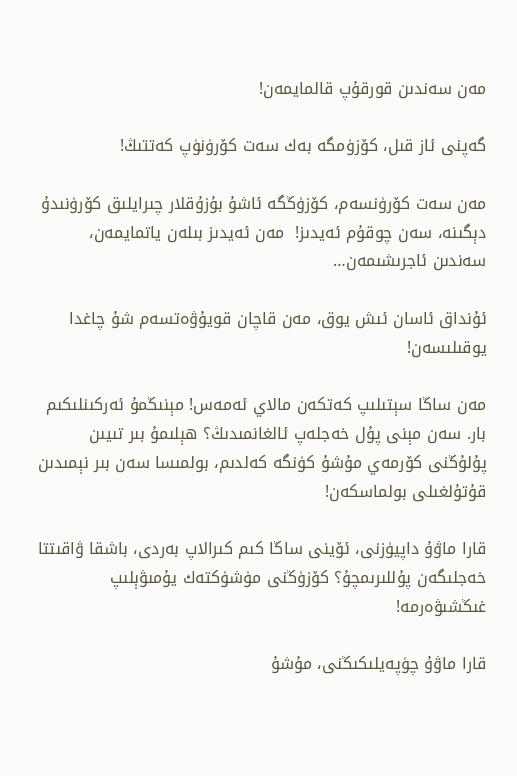مەن سەندىن قورقۇپ قالمايمەن!

گەپنى ئاز قىل، كۆزۈمگە بەك سەت كۆرۈنۈپ كەتتىڭ!

مەن سەت كۆرۈنسەم، كۆزۈڭگە ئاشۇ بۇزۇقلار چىرايلىق كۆرۈنىدۇ دېگىنە، سەن چوقۇم ئەيدىز!  مەن ئەيدىز بىلەن ياتمايمەن، سەندىن ئاجرىشىمەن…

ئۇنداق ئاسان ئىش يوق، مەن قاچان قويۇۋەتسەم شۇ چاغدا يوقىلىسەن!

مەن ساڭا سېتىلىپ كەتكەن مالاي ئەمەس! مېنىڭمۇ ئەركىنلىكىم بار. سەن مېنى پۇل خەجلەپ ئالغانمىدىڭ؟ ھېلىمۇ بىر تىيىن پۇلۇڭنى كۆرمەي مۇشۇ كۈنگە كەلدىم، بولمىسا سەن بىر نېمىدىن قۇتۇلغىلى بولماسكەن!

قارا ماۋۇ داپيۈزنى، ئۆينى ساڭا كىم كىرالاپ بەردى، باشقا ۋاقىتتا خەجلىگەن پۇللىرىمچۇ؟ كۆزۈڭنى مۈشۈكتەك يۇمىۋېلىپ غىڭشىۋەرمە!

قارا ماۋۇ چۈپەيلىكىڭنى، مۇشۇ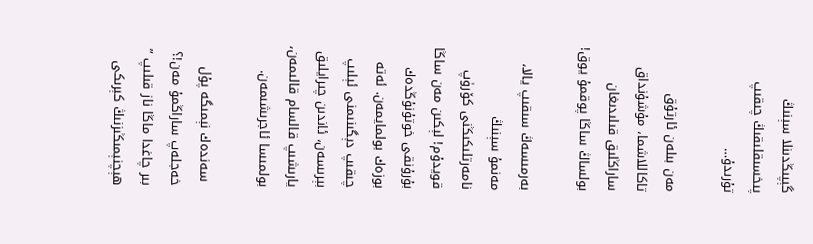گېپىڭدىنلا سېنىڭ پىخسىقلىقىڭ چىقىپ تۇرىدۇ…

مەن بىلەن ئارتۇق تاكاللاشما، مۇشۇنداق ساراڭلىق قىلىدىغان بولساڭ ساڭا پوقمۇ يوق!

بەرمىسەڭ سىقىپ يالا، مەنمۇ سېنىڭ نامەرتلىكىڭنى كۆرۈپ قويدۇم! لېكىن مەن ساڭا بۇرۇنقى خوتۇنۇڭدەك بوزەك بولمايمەن. ئەتە چىقىپ دېگىنىمنى ئېلىپ بېرىسەن، ئاندىن چىرايلىق يارىشىپ قالسام قالىمەن، بولمىسا ئاجرىشىمەن.

 سەندەك نېمىگە پۇل خەجلەپ ساراڭمۇ مەن!؟  بىر چاغدا ماڭا ناز قىلىپ ” ھېچنېمىڭىزنىڭ كېرىكى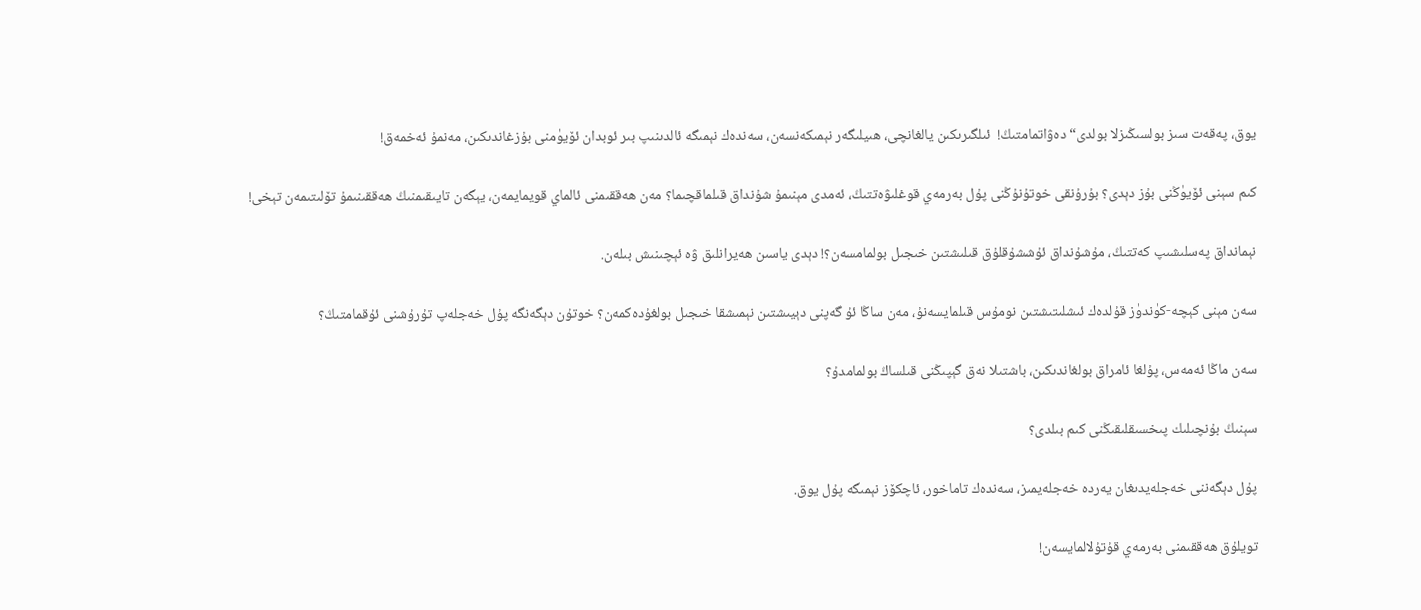يوق، پەقەت سىز بولسىڭىزلا بولدى“ دەۋاتمامتىڭ!  ئىلگىرىكىن يالغانچى، ھىيلىگەر نېمىكەنسەن، سەندەك نېمىگە ئالدىنىپ بىر ئوبدان ئۆيۈمنى بۇزغاندىكىن، مەنمۇ ئەخمەق!

كىم سېنى ئۆيۈڭنى بۇز دېدى؟ بۇرۇنقى خوتۇنۇڭنى پۇل بەرمەي قوغلىۋەتتىڭ، ئەمدى مېنىمۇ شۇنداق قىلماقچىما؟ مەن ھەققىمنى ئالماي قويمايمەن، يېگەن تايىقىمنىڭ ھەققىنىمۇ تۆلىتىمەن تېخى!

نېمانداق پەسلىشىپ كەتتىڭ، مۇشۇنداق ئۇششۇقلۇق قىلىشتىن خىجىل بولمامسەن؟! دېدى ياسىن ھەيرانلىق ۋە ئېچىنىش بىلەن.

سەن مېنى كېچە-كۈندۈز قۇلدەك ئىشلىتىشتىن نومۇس قىلمايسەنۇ، مەن ساڭا ئۇ گەپنى دېيىشتىن نېمىشقا خىجىل بولغۇدەكمەن؟ خوتۇن دېگەنگە پۇل خەجلەپ تۇرۇشنى ئۇقمامتىڭ؟

سەن ماڭا ئەمەس، پۇلغا ئامراق بولغاندىكىن، باشتىلا نەق گېپىڭنى قىلساڭ بولمامدۇ؟

سېنىڭ بۇنچىلىك پىخسىقلىقىڭنى كىم بىلدى؟

پۇل دېگەننى خەجلەيدىغان يەردە خەجلەيمىز، سەندەك تاماخور، ئاچكۆز نېمىگە پۇل يوق.

تويلۇق ھەققىمنى بەرمەي قۇتۇلالمايسەن!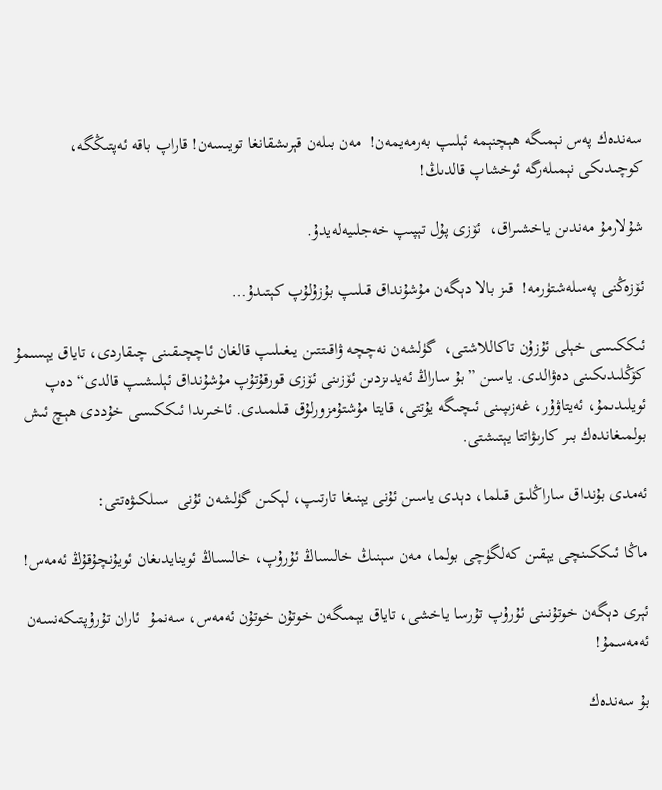سەندەك پەس نېمىگە ھېچنېمە ئېلىپ بەرمەيمەن!  مەن بىلەن قېرىشقانغا تويىسەن! قاراپ باقە ئەپتىڭگە، كوچىدىكى نېمىلەرگە ئوخشاپ قالدىڭ!

شۇلارمۇ مەندىن ياخشىراق،  ئۆزى پۇل تېپىپ خەجلىيەلەيدۇ.

ئۆزەڭنى پەسلەشتۈرمە!  قىز بالا دېگەن مۇشۇنداق قىلىپ بۇزۇلۇپ كېتىدۇ…

ئىككىسى خېلى ئۇزۇن تاكاللاشتى،  گۈلشەن نەچچە ۋاقىتتىن يىغىلىپ قالغان ئاچچىقىنى چىقاردى، تاياق يېسىمۇ كۆڭلىدىكىنى دەۋالدى. ياسىن ”بۇ ساراڭ ئەيدىزدىن ئۆزىنى ئۆزى قورقۇتۇپ مۇشۇنداق ئېلىشىپ قالدى“ دەپ ئويلىدىمۇ، ئەيتاۋۇر، غەزىپىنى ئىچىگە يۇتتى، قايتا مۇشتۇمزورلۇق قىلمىدى. ئاخىرىدا ئىككىسى خۇددى ھېچ ئىش بولمىغاندەك بىر كارىۋاتتا يېتىشتى.

ئەمدى بۇنداق ساراڭلىق قىلما، دېدى ياسىن ئۇنى يېنىغا تارتىپ، لېكىن گۈلشەن ئۇنى  سىلكىۋەتتى:

ماڭا ئىككىنچى يېقىن كەلگۈچى بولما، مەن سېنىڭ خالىساڭ ئۇرۇپ، خالىساڭ ئوينايدىغان ئويۇنچۇقۇڭ ئەمەس!

ئېرى دېگەن خوتۇنىنى ئۇرۇپ تۇرسا ياخشى، تاياق يېمىگەن خوتۇن خوتۇن ئەمەس، سەنمۇ  ئاران تۇرۇپتىكەنسەن ئەمەسمۇ!

بۇ سەندەك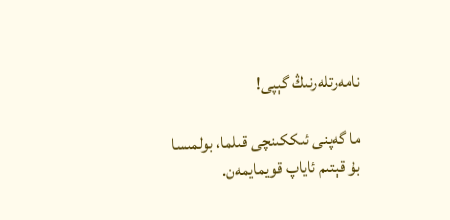نامەرتلەرنىڭ گېپى!

ما گەپنى ئىككىنچى قىلما، بولمىسا بۇ قېتىم ئاياپ قويمايمەن.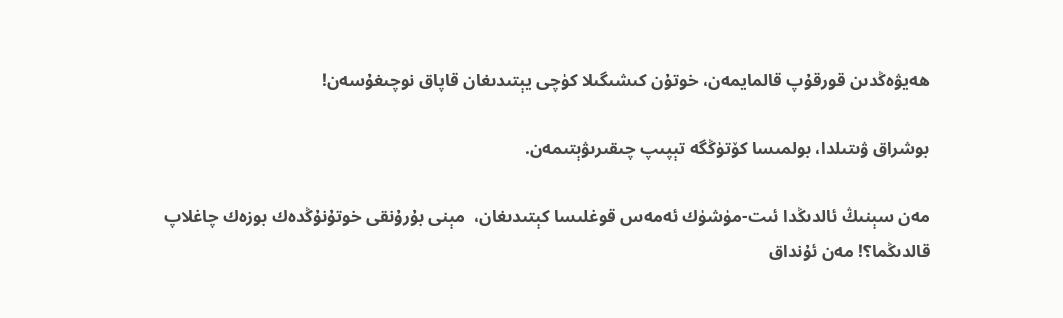ھەيۋەڭدىن قورقۇپ قالمايمەن، خوتۇن كىشىگىلا كۈچى يېتىدىغان قاپاق نوچىغۇسەن!

بوشراق ۋىتىلدا، بولمىسا كۆتۈڭگە تېپىپ چىقىرىۋېتىمەن.

مەن سېنىڭ ئالدىڭدا ئىت-مۈشۈك ئەمەس قوغلىسا كېتىدىغان،  مېنى بۇرۇنقى خوتۇنۇڭدەك بوزەك چاغلاپ قالدىڭما؟! مەن ئۇنداق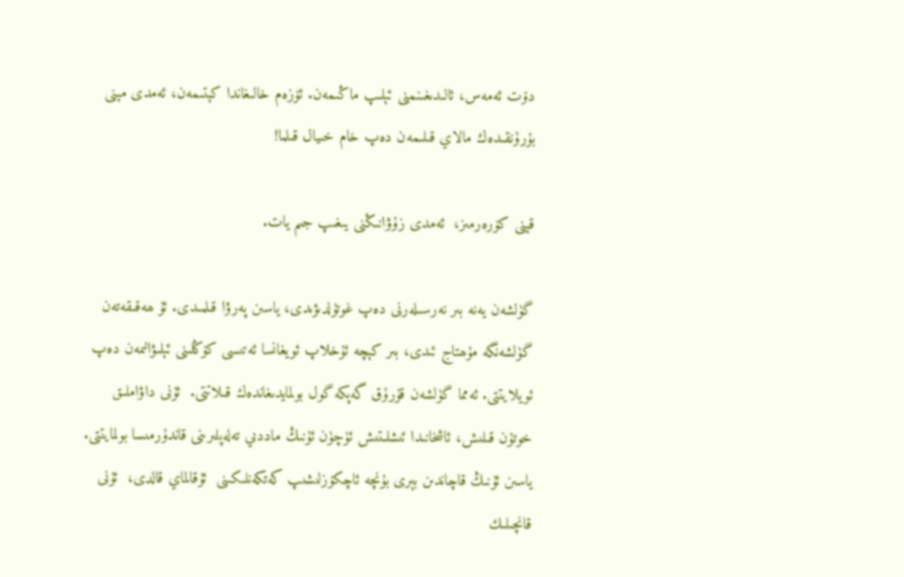دۆت ئەمەس، ئالىدىغىنمنى ئېلىپ ماڭىمەن. ئۆزەم خالىغاندا كېتىمەن، ئەمدى مېنى بۇرۇنقىدەك مالاي قىلىمەن دەپ خام خىيال قىلما!

قېنى كۆرەرمىز،  ئەمدى زۇۋانىڭنى يىغىپ جىم يات.

گۈلشەن يەنە بىر نەرسىلەرنى دەپ غوتۇلدىۋىدى، ياسىن پەرۋا قىلمىدى. ئۇ ھەقىقەتەن گۈلشەنگە مۇھتاج ئىدى، بىر كېچە ئۇخلاپ ئويغانسا ئەتىسى كۆڭلىنى ئېلىۋالىمەن دەپ ئويلايتتى. ئەمما گۈلشەن قۇرۇق گەپكە گول بولمايدىغاندەك قىلاتتى.  ئۇنى داۋاملىق خوتۇن قىلىش، ئاشخانىدا ئىشلىتىش ئۈچۈن ئۇنىڭ ماددىي تەلەپلىرىنى قاندۇرمىسا بولمايتتى. ياسىن ئۇنىڭ قاچاندىن بېرى بۇنچە ئاچكۆزلىشىپ كەتكەنلىكىنى  ئۇقالماي قالدى،  ئۇنى قانچىلىك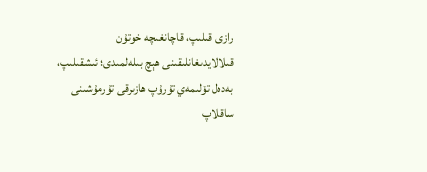رازى قىلىپ، قاچانغىچە خوتۇن قىلالايدىغانلىقىنى ھېچ بىلەلمىدى؛ ئىشقىلىپ، بەدەل تۆلىمەي تۇرۇپ ھازىرقى تۇرمۇشىنى ساقلاپ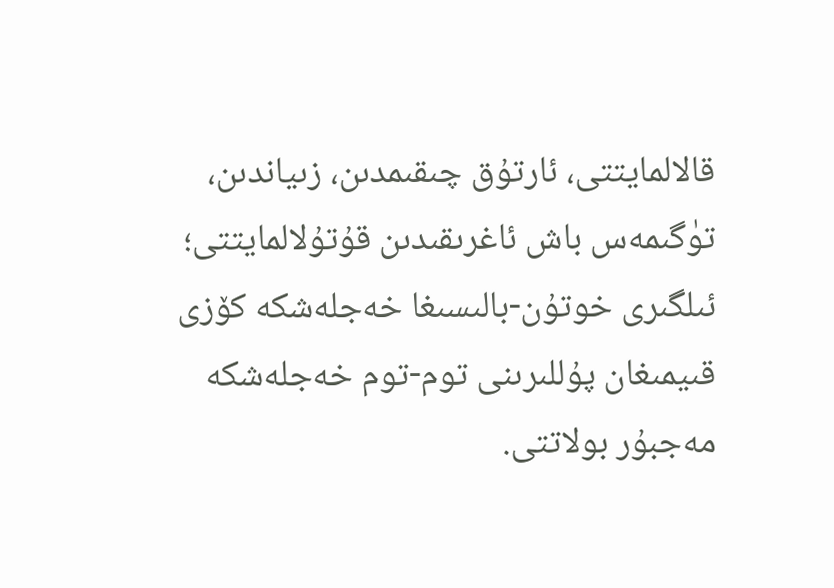قالالمايتتى، ئارتۇق چىقىمدىن، زىياندىن، تۈگىمەس باش ئاغرىقىدىن قۇتۇلالمايتتى؛ ئىلگىرى خوتۇن-بالىسىغا خەجلەشكە كۆزى قىيمىغان پۇللىرىنى توم-توم خەجلەشكە مەجبۇر بولاتتى.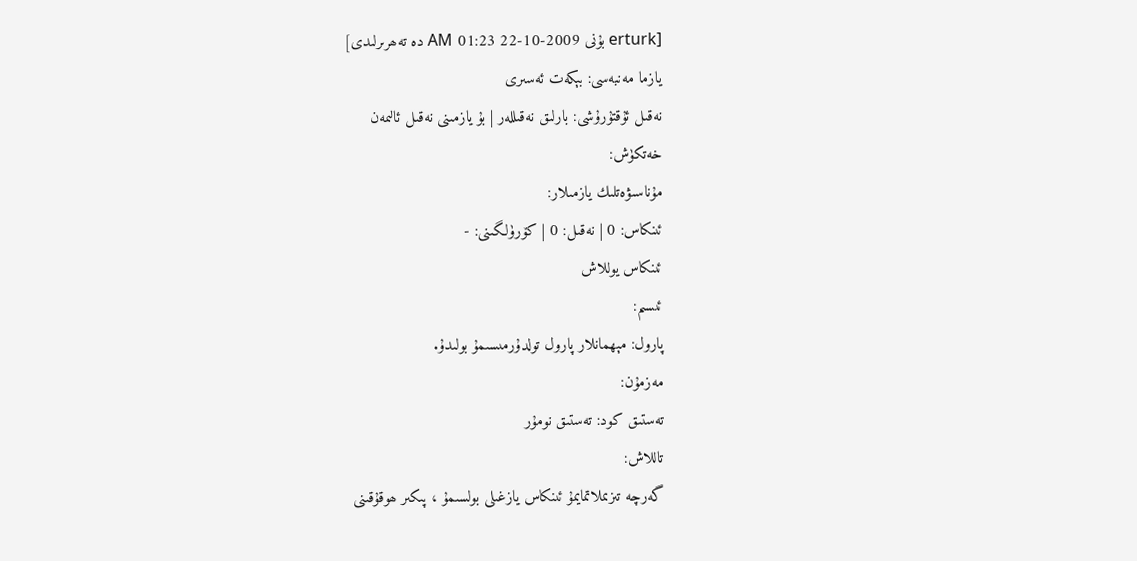[erturk بۇنى 2009-10-22 01:23 AM دە تەھرىرلىدى]
يازما مەنبەسى: بېكەت ئەسىرى
نەقىل ئۇقتۇرۇشى: بارلىق نەقىللەر | بۇ يازمىنى نەقىل ئالىمەن
خەتكۈش:
مۇناسىۋەتلىك يازمىلار:
ئىنكاس: 0 | نەقىل: 0 | كۆرۈلگىنى: -
ئىنكاس يوللاش
ئىسىم:
پارول: مېھمانلار پارول تولدۇرمىسىمۇ بولىدۇ.
مەزمۇن:
تەستىق كود: تەستىق نومۇر
تاللاش:
گەرچە تىزىملاتمايمۇ ئىنكاس يازغىلى بولسىمۇ ، پىكىر ھوقۇقىنى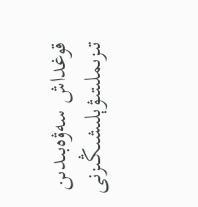قوغداش سەۋەبىدىن تىزىملىتىۋېلىشىڭىزنى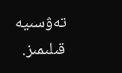تەۋسىيە قىلىمىز.